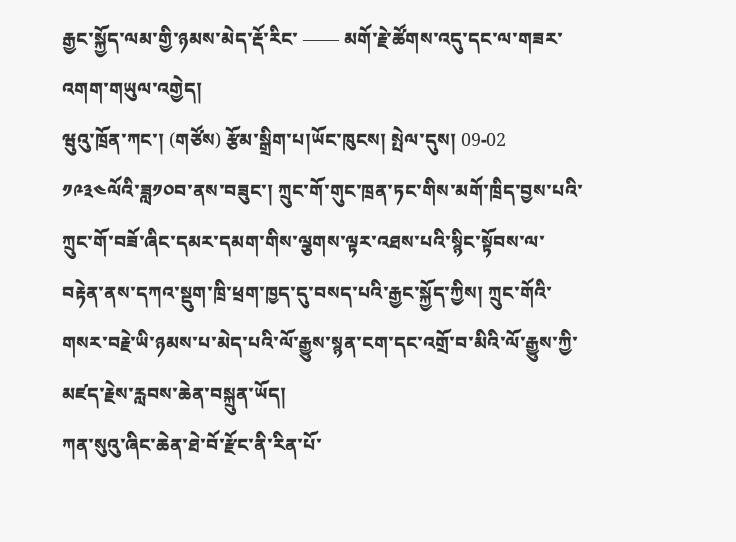རྒྱང་སྐྱོད་ལམ་གྱི་ཉམས་མེད་རྡོ་རིང་ —— མགོ་རྗེ་ཚོགས་འདུ་དང་ལ་གཟར་འགག་གཡུལ་འགྱེད།
ཝུའུ་ཁྲོན་ཀང་། (གཙོས) རྩོམ་སྒྲིག་པ།ཡོང་ཁུངས། སྤེལ་དུས། 09-02
༡༩༣༤ལོའི་ཟླ༡༠བ་ནས་བཟུང་། ཀྲུང་གོ་གུང་ཁྲན་ཏང་གིས་མགོ་ཁྲིད་བྱས་པའི་ཀྲུང་གོ་བཟོ་ཞིང་དམར་དམག་གིས་ལྕགས་ལྟར་འཐས་པའི་སྙིང་སྟོབས་ལ་བརྟེན་ནས་དཀའ་སྡུག་ཁྲི་ཕྲག་ཁྱད་དུ་བསད་པའི་རྒྱང་སྐྱོད་ཀྱིས། ཀྲུང་གོའི་གསར་བརྗེ་ཡི་ཉམས་པ་མེད་པའི་ལོ་རྒྱུས་སྙན་ངག་དང་འགྲོ་བ་མིའི་ལོ་རྒྱུས་ཀྱི་མཛད་རྗེས་རླབས་ཆེན་བསྐྲུན་ཡོད།
ཀན་སུའུ་ཞིང་ཆེན་ཐེ་བོ་རྫོང་ནི་རིན་པོ་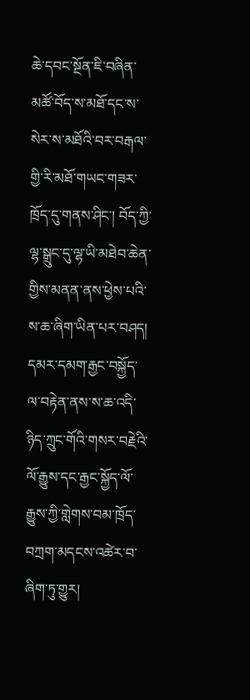ཆེ་དབང་སྔོན་ཇི་བཞིན་མཚོ་བོད་ས་མཐོ་དང་ས་སེར་ས་མཐོའི་བར་བརྒལ་གྱི་རི་མཐོ་གཡང་གཟར་ཁྲོད་དུ་གནས་ཤིང་། བོད་ཀྱི་ལྷ་སྒྲུང་དུ་ལྷ་ཡི་མཐེབ་ཆེན་གྱིས་མནན་ནས་ཕྱེས་པའི་ས་ཆ་ཞིག་ཡིན་པར་བཤད། དམར་དམག་རྒྱང་བསྐྱོད་ལ་བརྟེན་ནས་ས་ཆ་འདི་ཉིད་ཀྲུང་གོའི་གསར་བརྗེའི་ལོ་རྒྱུས་དང་རྒྱང་སྐྱོད་ལོ་རྒྱུས་ཀྱི་གླེགས་བམ་ཁྲོད་བཀྲག་མདངས་འཚེར་བ་ཞིག་ཏུ་གྱུར།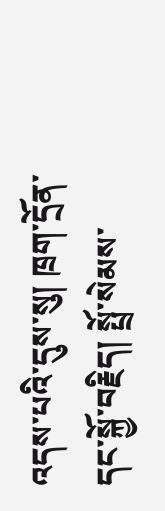འདས་པའི་དུས་སུ། ཁྲག་དྲོན་དང་སྐྱོ་བརྗིད། སྤྲོ་སེམས་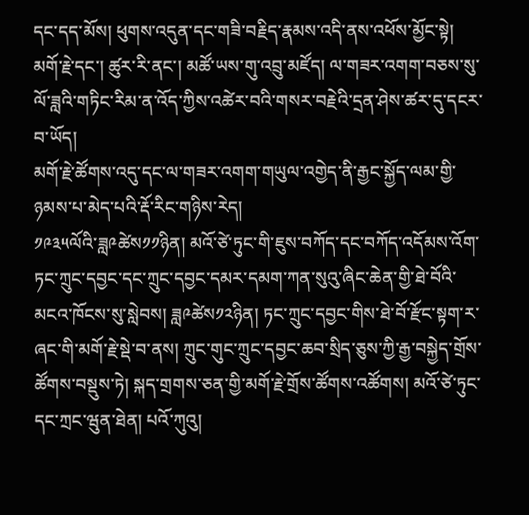དང་དད་མོས། ཕུགས་འདུན་དང་གཟི་བརྗིད་རྣམས་འདི་ནས་འཕོས་མྱོང་སྟེ། མགོ་རྗེ་དང་། ཚུར་རི་ནང་། མཚོ་ཡས་གུ་འབྲུ་མཛོད། ལ་གཟར་འགག་བཅས་སུ་ལོ་ཟླའི་གཏིང་རིམ་ན་འོད་ཀྱིས་འཚེར་བའི་གསར་བརྗེའི་དྲན་ཤེས་ཚར་དུ་དངར་བ་ཡོད།
མགོ་རྗེ་ཚོགས་འདུ་དང་ལ་གཟར་འགག་གཡུལ་འགྱེད་ནི་རྒྱང་སྐྱོད་ལམ་གྱི་ཉམས་པ་མེད་པའི་རྡོ་རིང་གཉིས་རེད།
༡༩༣༥ལོའི་ཟླ༩ཚེས༡༡ཉིན། མའོ་ཙེ་ཏུང་གི་ཇུས་བཀོད་དང་བཀོད་འདོམས་འོག་ཏང་ཀྲུང་དབྱང་དང་ཀྲུང་དབྱང་དམར་དམག་ཀན་སུའུ་ཞིང་ཆེན་གྱི་ཐེ་བོའི་མངའ་ཁོངས་སུ་སླེབས། ཟླ༩ཚེས༡༢ཉིན། ཏང་ཀྲུང་དབྱང་གིས་ཐེ་བོ་རྫོང་སྟག་ར་ཞང་གི་མགོ་རྗེ་སྡེ་བ་ནས། ཀྲུང་གུང་ཀྲུང་དབྱང་ཆབ་སྲིད་ཅུས་ཀྱི་རྒྱ་བསྐྱེད་གྲོས་ཚོགས་བསྡུས་ཏེ། སྐད་གྲགས་ཅན་གྱི་མགོ་རྗེ་གྲོས་ཚོགས་འཚོགས། མའོ་ཙེ་ཏུང་དང་ཀྲང་ཝུན་ཐེན། པའོ་ཀུའུ།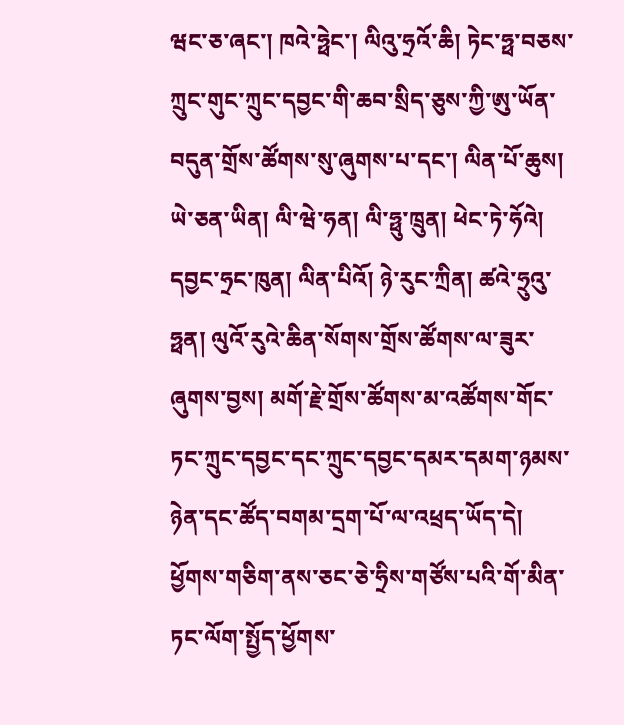ཝང་ཅ་ཞང་། ཁའེ་ཧྥེང་། ལིའུ་ཧྲའོ་ཆི། ཏེང་ཧྥ་བཅས་ཀྲུང་གུང་ཀྲུང་དབྱང་གི་ཆབ་སྲིད་ཅུས་ཀྱི་ཨུ་ཡོན་བདུན་གྲོས་ཚོགས་སུ་ཞུགས་པ་དང་། ལིན་པོ་ཆུས། ཡེ་ཅན་ཡིན། ལི་ཝེ་ཧན། ལི་ཧྥུ་ཁྲུན། ཕེང་ཏེ་ཧོའེ། དབྱང་ཧྲང་ཁུན། ལིན་པིའོ། ཉེ་རུང་ཀྲིན། ཚའེ་ཧྲུའུ་ཧྥན། ལུའོ་རུའེ་ཆིན་སོགས་གྲོས་ཚོགས་ལ་ཟུར་ཞུགས་བྱས། མགོ་རྗེ་གྲོས་ཚོགས་མ་འཚོགས་གོང་ཏང་ཀྲུང་དབྱང་དང་ཀྲུང་དབྱང་དམར་དམག་ཉམས་ཉེན་དང་ཚོད་བགམ་དྲག་པོ་ལ་འཕྲད་ཡོད་དེ། ཕྱོགས་གཅིག་ནས་ཅང་ཅེ་ཧྲིས་གཙོས་པའི་གོ་མིན་ཏང་ལོག་སྤྱོད་ཕྱོགས་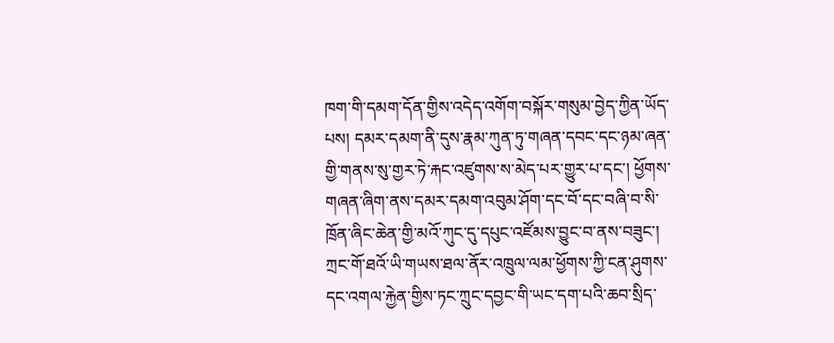ཁག་གི་དམག་དོན་གྱིས་འདེད་འགོག་བསྐོར་གསུམ་བྱེད་ཀྱིན་ཡོད་པས། དམར་དམག་ནི་དུས་རྣམ་ཀུན་ཏུ་གཞན་དབང་དང་ཉམ་ཞན་གྱི་གནས་སུ་གྱར་ཏེ་རྐང་འཛུགས་ས་མེད་པར་གྱུར་པ་དང་། ཕྱོགས་གཞན་ཞིག་ནས་དམར་དམག་འབུམ་ཤོག་དང་བོ་དང་བཞི་བ་སི་ཁྲོན་ཞིང་ཆེན་གྱི་མའོ་ཀུང་དུ་དཔུང་འཛོམས་བྱུང་བ་ནས་བཟུང་། ཀྲང་གོ་ཐའོ་ཡི་གཡས་ཐལ་ནོར་འཁྲུལ་ལམ་ཕྱོགས་ཀྱི་ངན་ཤུགས་དང་འགལ་རྐྱེན་གྱིས་ཏང་ཀྲུང་དབྱང་གི་ཡང་དག་པའི་ཆབ་སྲིད་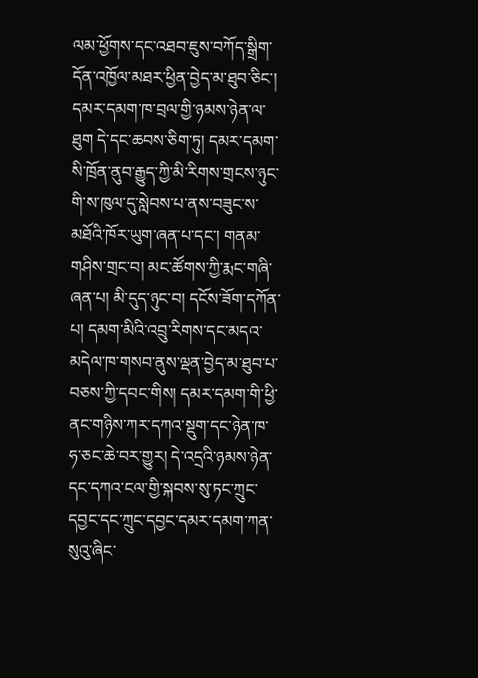ལམ་ཕྱོགས་དང་འཐབ་ཇུས་བཀོད་སྒྲིག་དོན་འཁྱོལ་མཐར་ཕྱིན་བྱེད་མ་ཐུབ་ཅིང་། དམར་དམག་ཁ་བྲལ་གྱི་ཉམས་ཉེན་ལ་ཐུག དེ་དང་ཆབས་ཅིག་ཏུ། དམར་དམག་སི་ཁྲོན་ནུབ་རྒྱུད་ཀྱི་མི་རིགས་གྲངས་ཉུང་གི་ས་ཁུལ་དུ་སླེབས་པ་ནས་བཟུང་ས་མཐོའི་ཁོར་ཡུག་ཞན་པ་དང་། གནམ་གཤིས་གྲང་བ། མང་ཚོགས་ཀྱི་རྨང་གཞི་ཞན་པ། མི་དུད་ཉུང་བ། དངོས་ཟོག་དཀོན་པ། དམག་མིའི་འབྲུ་རིགས་དང་མདའ་མདེལ་ཁ་གསབ་ནུས་ལྡན་བྱེད་མ་ཐུབ་པ་བཅས་ཀྱི་དབང་གིས། དམར་དམག་གི་ཕྱི་ནང་གཉིས་ཀར་དཀའ་སྡུག་དང་ཉེན་ཁ་ཧ་ཅང་ཆེ་བར་གྱུར། དེ་འདྲའི་ཉམས་ཉེན་དང་དཀའ་ངལ་གྱི་སྐབས་སུ་ཏང་ཀྲུང་དབྱང་དང་ཀྲུང་དབྱང་དམར་དམག་ཀན་སུའུ་ཞིང་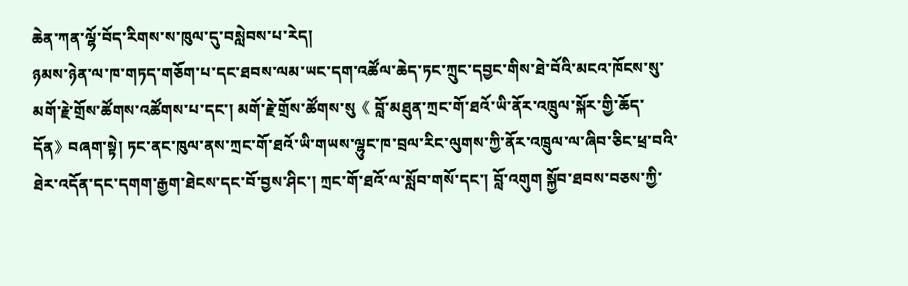ཆེན་ཀན་ལྷོ་བོད་རིགས་ས་ཁུལ་དུ་བསླེབས་པ་རེད།
ཉམས་ཉེན་ལ་ཁ་གཏད་གཅོག་པ་དང་ཐབས་ལམ་ཡང་དག་འཚོལ་ཆེད་ཏང་ཀྲུང་དབྱང་གིས་ཐེ་བོའི་མངའ་ཁོངས་སུ་མགོ་རྗེ་གྲོས་ཚོགས་འཚོགས་པ་དང་། མགོ་རྗེ་གྲོས་ཚོགས་སུ《 བློ་མཐུན་ཀྲང་གོ་ཐའོ་ཡི་ནོར་འཁྲུལ་སྐོར་གྱི་ཆོད་དོན》བཞག་སྟེ། ཏང་ནང་ཁུལ་ནས་ཀྲང་གོ་ཐའོ་ཡི་གཡས་ལྷུང་ཁ་བྲལ་རིང་ལུགས་ཀྱི་ནོར་འཁྲུལ་ལ་ཞིབ་ཅིང་ཕྲ་བའི་ཐེར་འདོན་དང་དགག་རྒྱག་ཐེངས་དང་བོ་བྱས་ཤིང་། ཀྲང་གོ་ཐའོ་ལ་སློབ་གསོ་དང་། བློ་འགུག སྐྱོབ་ཐབས་བཅས་ཀྱི་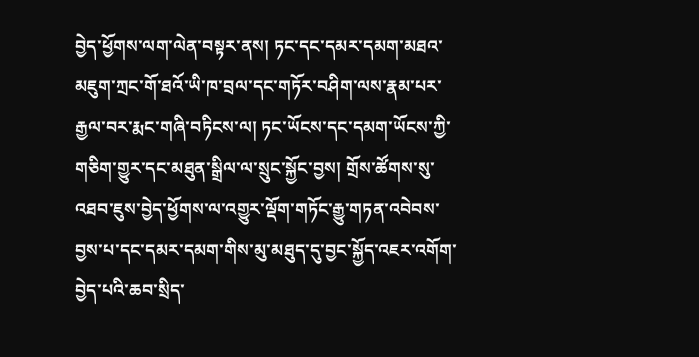བྱེད་ཕྱོགས་ལག་ལེན་བསྟར་ནས། ཏང་དང་དམར་དམག་མཐའ་མཇུག་ཀྲང་གོ་ཐའོ་ཡི་ཁ་བྲལ་དང་གཏོར་བཤིག་ལས་རྣམ་པར་རྒྱལ་བར་རྨང་གཞི་བཏིངས་ལ། ཏང་ཡོངས་དང་དམག་ཡོངས་ཀྱི་གཅིག་གྱུར་དང་མཐུན་སྒྲིལ་ལ་སྲུང་སྐྱོང་བྱས། གྲོས་ཚོགས་སུ་འཐབ་ཇུས་བྱེད་ཕྱོགས་ལ་འགྱུར་ལྡོག་གཏོང་རྒྱུ་གཏན་འབེབས་བྱས་པ་དང་དམར་དམག་གིས་མུ་མཐུད་དུ་བྱང་སྐྱོད་འཇར་འགོག་བྱེད་པའི་ཆབ་སྲིད་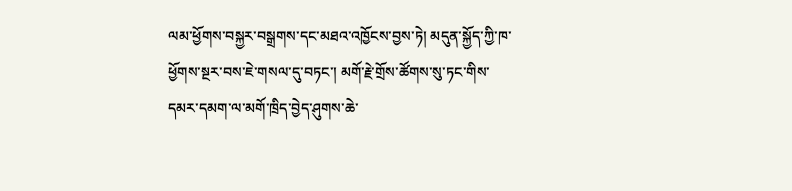ལམ་ཕྱོགས་བསྐྱར་བསྒྲགས་དང་མཐའ་འཁྱོངས་བྱས་ཏེ། མདུན་སྐྱོད་ཀྱི་ཁ་ཕྱོགས་སྔར་བས་ཇེ་གསལ་དུ་བཏང་། མགོ་རྗེ་གྲོས་ཚོགས་སུ་ཏང་གིས་དམར་དམག་ལ་མགོ་ཁྲིད་བྱེད་ཤུགས་ཆེ་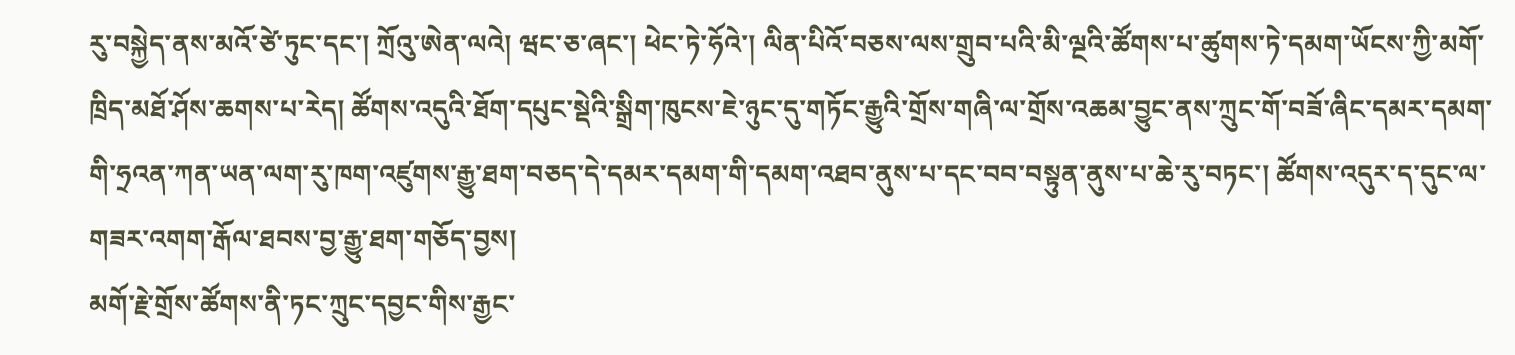རུ་བསྐྱེད་ནས་མའོ་ཙེ་ཏུང་དང་། ཀྲོའུ་ཨེན་ལའེ། ཝང་ཅ་ཞང་། ཕེང་ཏེ་ཧོའེ་། ལིན་པིའོ་བཅས་ལས་གྲུབ་པའི་མི་ལྔའི་ཚོགས་པ་ཚུགས་ཏེ་དམག་ཡོངས་ཀྱི་མགོ་ཁྲིད་མཐོ་ཤོས་ཆགས་པ་རེད། ཚོགས་འདུའི་ཐོག་དཔུང་སྡེའི་སྒྲིག་ཁུངས་ཇེ་ཉུང་དུ་གཏོང་རྒྱུའི་གྲོས་གཞི་ལ་གྲོས་འཆམ་བྱུང་ནས་ཀྲུང་གོ་བཟོ་ཞིང་དམར་དམག་གི་ཧྲའན་ཀན་ཡན་ལག་རུ་ཁག་འཛུགས་རྒྱུ་ཐག་བཅད་དེ་དམར་དམག་གི་དམག་འཐབ་ནུས་པ་དང་བབ་བསྟུན་ནུས་པ་ཆེ་རུ་བཏང་། ཚོགས་འདུར་ད་དུང་ལ་གཟར་འགག་རྒོལ་ཐབས་བྱ་རྒྱུ་ཐག་གཅོད་བྱས།
མགོ་རྗེ་གྲོས་ཚོགས་ནི་ཏང་ཀྲུང་དབྱང་གིས་རྒྱང་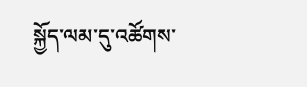སྐྱོད་ལམ་དུ་འཚོགས་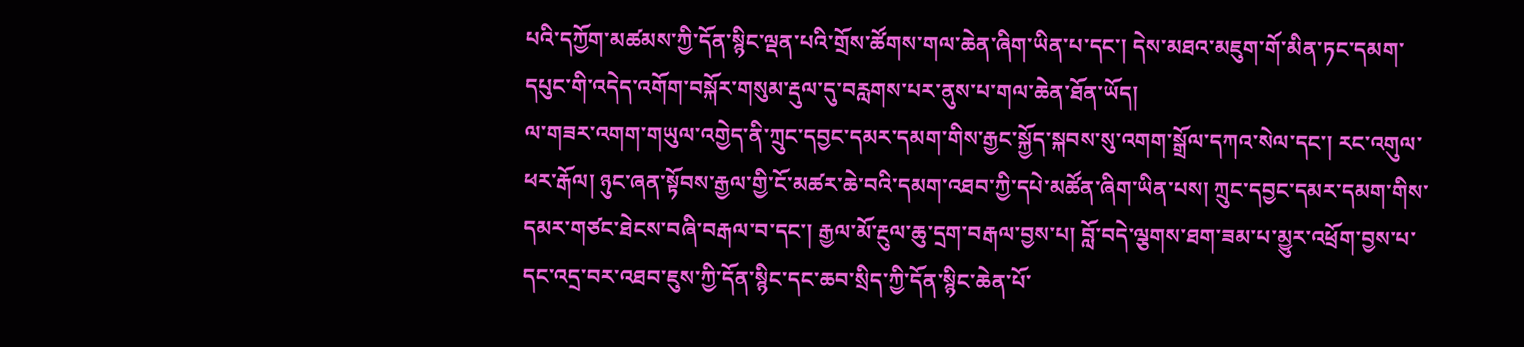པའི་དཀྱོག་མཚམས་ཀྱི་དོན་སྙིང་ལྡན་པའི་གྲོས་ཚོགས་གལ་ཆེན་ཞིག་ཡིན་པ་དང་། དེས་མཐའ་མཇུག་གོ་མིན་ཏང་དམག་དཔུང་གི་འདེད་འགོག་བསྐོར་གསུམ་རྡུལ་དུ་བརླགས་པར་ནུས་པ་གལ་ཆེན་ཐོན་ཡོད།
ལ་གཟར་འགག་གཡུལ་འགྱེད་ནི་ཀྲུང་དབྱང་དམར་དམག་གིས་རྒྱང་སྐྱོད་སྐབས་སུ་འགག་སྒྲོལ་དཀའ་སེལ་དང་། རང་འགུལ་ཕར་རྒོལ། ཉུང་ཞན་སྟོབས་རྒྱལ་གྱི་ངོ་མཚར་ཆེ་བའི་དམག་འཐབ་ཀྱི་དཔེ་མཚོན་ཞིག་ཡིན་པས། ཀྲུང་དབྱང་དམར་དམག་གིས་དམར་གཙང་ཐེངས་བཞི་བརྒལ་བ་དང་། རྒྱལ་མོ་རྔུལ་ཆུ་དྲག་བརྒལ་བྱས་པ། བློ་བདེ་ལྕགས་ཐག་ཟམ་པ་མྱུར་འཕྲོག་བྱས་པ་དང་འདྲ་བར་འཐབ་ཇུས་ཀྱི་དོན་སྙིང་དང་ཆབ་སྲིད་ཀྱི་དོན་སྙིང་ཆེན་པོ་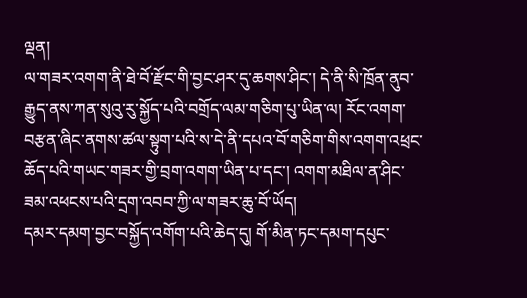ལྡན།
ལ་གཟར་འགག་ནི་ཐེ་བོ་རྫོང་གི་བྱང་ཤར་དུ་ཆགས་ཤིང་། དེ་ནི་སི་ཁྲོན་ནུབ་རྒྱུད་ནས་ཀན་སུའུ་རུ་སྐྱོད་པའི་བགྲོད་ལམ་གཅིག་པུ་ཡིན་ལ། རོང་འགག་བརྩན་ཞིང་ནགས་ཚལ་སྟུག་པའི་ས་དེ་ནི་དཔའ་བོ་གཅིག་གིས་འགག་འཕྲང་ཆོད་པའི་གཡང་གཟར་གྱི་བྲག་འགག་ཡིན་པ་དང་། འགག་མཐིལ་ན་ཤིང་ཟམ་འཕངས་པའི་དྲག་འབབ་ཀྱི་ལ་གཟར་ཆུ་བོ་ཡོད།
དམར་དམག་བྱང་བསྐྱོད་འགོག་པའི་ཆེད་དུ། གོ་མིན་ཏང་དམག་དཔུང་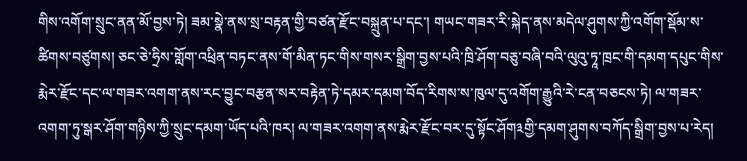གིས་འགོག་སྲུང་ནན་མོ་བྱས་ཏེ། ཟམ་སྣེ་ནས་སྲ་བརྟན་གྱི་བཙན་རྫོང་བསྐྲུན་པ་དང་། གཡང་གཟར་རི་སྐེད་ནས་མདེལ་ཤུགས་ཀྱི་འགོག་སྡོམ་ས་ཚིགས་བཙུགས། ཅང་ཅེ་ཧྲིས་གློག་འཕྲིན་བཏང་ནས་གོ་མིན་ཏང་གིས་གསར་སྒྲིག་བྱས་པའི་ཁྲི་ཤོག་བཅུ་བཞི་བའི་ལུའུ་ཏཱ་ཁྲང་གི་དམག་དཔུང་གིས་རྨེར་རྫོང་དང་ལ་གཟར་འགག་ནས་རང་བྱུང་བརྩན་སར་བརྟེན་ཏེ་དམར་དམག་བོད་རིགས་ས་ཁུལ་དུ་འགོག་རྒྱུའི་རེ་ངན་བཅངས་ཏེ། ལ་གཟར་འགག་ཏུ་སྒར་ཤོག་གཉིས་ཀྱི་སྲུང་དམག་ཡོད་པའི་ཁར། ལ་གཟར་འགག་ནས་རྨེར་རྫོང་བར་དུ་སྟོང་ཤོག༣གྱི་དམག་ཤུགས་བཀོད་སྒྲིག་བྱས་པ་རེད།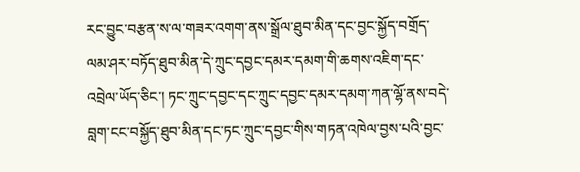རང་བྱུང་བརྩན་ས་ལ་གཟར་འགག་ནས་སྒྲོལ་ཐུབ་མིན་དང་བྱང་སྐྱོད་བགྲོད་ལམ་ཤར་བཏོད་ཐུབ་མིན་དེ་ཀྲུང་དབྱང་དམར་དམག་གི་ཆགས་འཇིག་དང་འབྲེལ་ཡོད་ཅིང་། ཏང་ཀྲུང་དབྱང་དང་ཀྲུང་དབྱང་དམར་དམག་ཀན་ལྷོ་ནས་བདེ་བླག་ངང་བསྐྱོད་ཐུབ་མིན་དང་ཏང་ཀྲུང་དབྱང་གིས་གཏན་འཁེལ་བྱས་པའི་བྱང་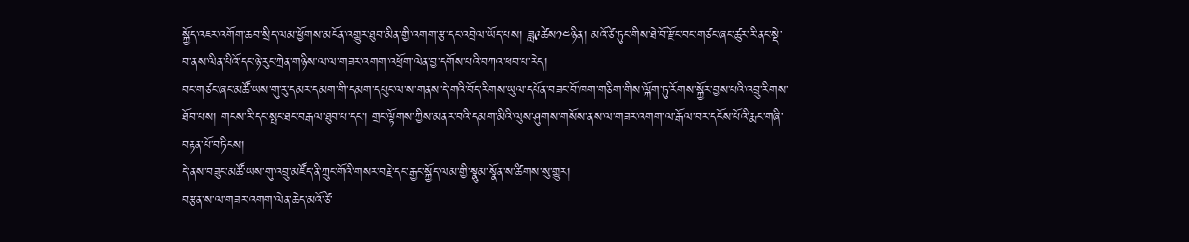སྐྱོད་འཇར་འགོག་ཆབ་སྲིད་ལམ་ཕྱོགས་མངོན་འགྱུར་ཐུབ་མིན་གྱི་འགག་རྩ་དང་འབྲེལ་ཡོད་པས། ཟླ༩ཚེས༡༤ཉིན། མའོ་ཙེ་ཏུང་གིས་ཐེ་བོ་རྫོང་བང་གཙང་ཞང་ཚུར་རི་ནང་སྡེ་བ་ནས་ལིན་པིའོ་དང་ཉེ་རུང་ཀྲེན་གཉིས་ལ་ལ་གཟར་འགག་འཕྲོག་ལེན་བྱ་དགོས་པའི་བཀའ་ཕབ་པ་རེད།
བང་གཙང་ཞང་མཚོ་ཡས་གུ་རུ་དམར་དམག་གི་དམག་དཔུང་ལ་ས་གནས་དེ་གའི་བོད་རིགས་ཡུལ་དཔོན་བཟང་བོ་ཁག་གཅིག་གིས་ལྐོག་ཏུ་རོགས་སྐྱོར་བྱས་པའི་འབྲུ་རིགས་ཐོབ་པས། གངས་རི་དང་སྤང་ཐང་བརྒལ་ཐུབ་པ་དང་། གྲང་ལྟོགས་ཀྱིས་མནར་བའི་དམག་མིའི་ལུས་ཤུགས་གསོས་ནས་ལ་གཟར་འགག་ལ་རྒོལ་བར་དངོས་པོའི་རྨང་གཞི་བརྟན་པོ་བཏིངས།
དེ་ནས་བཟུང་མཚོ་ཡས་གུ་འབྲུ་མཛོད་ནི་ཀྲུང་གོའི་གསར་བརྗེ་དང་རྒྱང་སྐྱོད་ལམ་གྱི་སྣུམ་སྣོན་ས་ཚིགས་སུ་གྱུར།
བརྩན་ས་ལ་གཟར་འགག་ལེན་ཆེད་མའོ་ཙེ་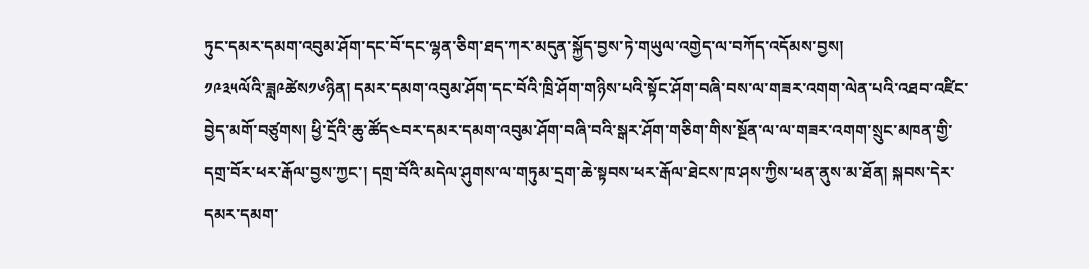ཏུང་དམར་དམག་འབུམ་ཤོག་དང་བོ་དང་ལྷན་ཅིག་ཐད་ཀར་མདུན་སྐྱོད་བྱས་ཏེ་གཡུལ་འགྱེད་ལ་བཀོད་འདོམས་བྱས།
༡༩༣༥ལོའི་ཟླ༩ཚེས༡༦ཉིན། དམར་དམག་འབུམ་ཤོག་དང་བོའི་ཁྲི་ཤོག་གཉིས་པའི་སྟོང་ཤོག་བཞི་བས་ལ་གཟར་འགག་ལེན་པའི་འཐབ་འཛིང་བྱེད་མགོ་བཙུགས། ཕྱི་དྲོའི་ཆུ་ཚོད༤བར་དམར་དམག་འབུམ་ཤོག་བཞི་བའི་སྒར་ཤོག་གཅིག་གིས་སྔོན་ལ་ལ་གཟར་འགག་སྲུང་མཁན་གྱི་དགྲ་བོར་ཕར་རྒོལ་བྱས་ཀྱང་། དགྲ་བོའི་མདེལ་ཤུགས་ལ་གཏུམ་དྲག་ཆེ་སྟབས་ཕར་རྒོལ་ཐེངས་ཁ་ཤས་ཀྱིས་ཕན་ནུས་མ་ཐོན། སྐབས་དེར་དམར་དམག་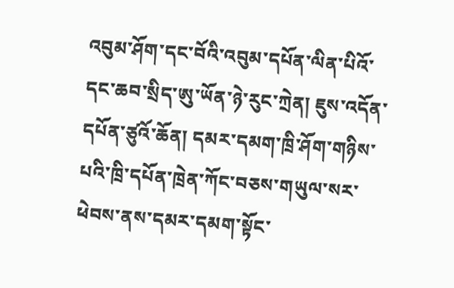འབུམ་ཤོག་དང་བོའི་འབུམ་དཔོན་ལིན་པིའོ་དང་ཆབ་སྲིད་ཨུ་ཡོན་ཉེ་རུང་ཀྲེན། ཇུས་འདོན་དཔོན་ཙུའོ་ཆོན། དམར་དམག་ཁྲི་ཤོག་གཉིས་པའི་ཁྲི་དཔོན་ཁྲེན་ཀོང་བཅས་གཡུལ་སར་ཕེབས་ནས་དམར་དམག་སྟོང་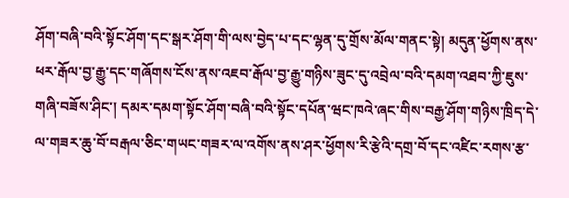ཤོག་བཞི་བའི་སྟོང་ཤོག་དང་སྒར་ཤོག་གི་ལས་བྱེད་པ་དང་ལྷན་དུ་གྲོས་མོལ་གནང་སྟེ། མདུན་ཕྱོགས་ནས་ཕར་རྒོལ་བྱ་རྒྱུ་དང་གཞོགས་ངོས་ནས་འཇབ་རྒོལ་བྱ་རྒྱུ་གཉིས་ཟུང་དུ་འབྲེལ་བའི་དམག་འཐབ་ཀྱི་ཇུས་གཞི་བཟོས་ཤིང་། དམར་དམག་སྟོང་ཤོག་བཞི་བའི་སྟོང་དཔོན་ཝང་ཁའེ་ཞང་གིས་བརྒྱ་ཤོག་གཉིས་ཁྲིད་དེ་ལ་གཟར་ཆུ་བོ་བརྒལ་ཅིང་གཡང་གཟར་ལ་འགོས་ནས་ཤར་ཕྱོགས་རི་རྩེའི་དགྲ་བོ་དང་འཛིང་རགས་རྩ་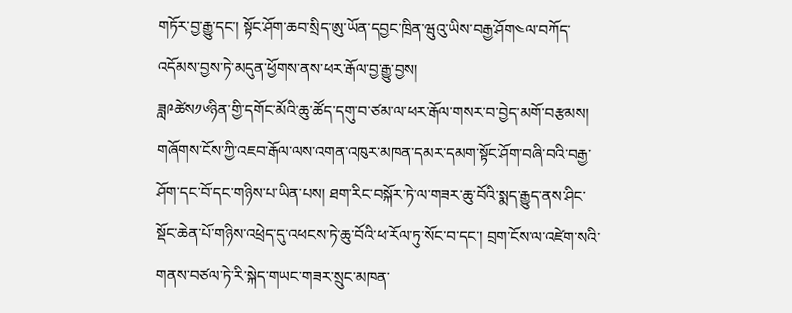གཏོར་བྱ་རྒྱུ་དང་། སྟོང་ཤོག་ཆབ་སྲིད་ཨུ་ཡོན་དབྱང་ཁྲིན་ཝུའུ་ཡིས་བརྒྱ་ཤོག༤ལ་བཀོད་འདོམས་བྱས་ཏེ་མདུན་ཕྱོགས་ནས་ཕར་རྒོལ་བྱ་རྒྱུ་བྱས།
ཟླ༩ཚེས༡༦ཉིན་གྱི་དགོང་མོའི་ཆུ་ཚོད་དགུ་བ་ཙམ་ལ་ཕར་རྒོལ་གསར་བ་བྱེད་མགོ་བརྩམས། གཞོགས་ངོས་ཀྱི་འཇབ་རྒོལ་ལས་འགན་འཁུར་མཁན་དམར་དམག་སྟོང་ཤོག་བཞི་བའི་བརྒྱ་ཤོག་དང་བོ་དང་གཉིས་པ་ཡིན་པས། ཐག་རིང་བསྐོར་ཏེ་ལ་གཟར་ཆུ་བོའི་སྨད་རྒྱུད་ནས་ཤིང་སྡོང་ཆེན་པོ་གཉིས་འཕྲེད་དུ་འཕངས་ཏེ་ཆུ་བོའི་ཕ་རོལ་ཏུ་སོང་བ་དང་། བྲག་ངོས་ལ་འཛེག་སའི་གནས་བཙལ་ཏེ་རི་སྐེད་གཡང་གཟར་སྲུང་མཁན་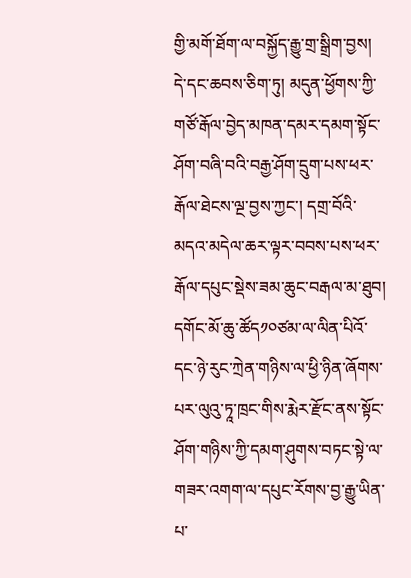གྱི་མགོ་ཐོག་ལ་བསྐྱོད་རྒྱུ་གྲ་སྒྲིག་བྱས། དེ་དང་ཆབས་ཅིག་ཏུ། མདུན་ཕྱོགས་ཀྱི་གཙོ་རྒོལ་བྱེད་མཁན་དམར་དམག་སྟོང་ཤོག་བཞི་བའི་བརྒྱ་ཤོག་དྲུག་པས་ཕར་རྒོལ་ཐེངས་ལྔ་བྱས་ཀྱང་། དགྲ་བོའི་མདའ་མདེལ་ཆར་ལྟར་བབས་པས་ཕར་རྒོལ་དཔུང་སྡེས་ཟམ་ཆུང་བརྒལ་མ་ཐུབ། དགོང་མོ་ཆུ་ཚོད༡༠ཙམ་ལ་ལིན་པིའོ་དང་ཉེ་རུང་ཀྲེན་གཉིས་ལ་ཕྱི་ཉིན་ཞོགས་པར་ལུའུ་ཏཱ་ཁྲང་གིས་རྨེར་རྫོང་ནས་སྟོང་ཤོག་གཉིས་ཀྱི་དམག་ཤུགས་བཏང་སྟེ་ལ་གཟར་འགག་ལ་དཔུང་རོགས་བྱ་རྒྱུ་ཡིན་པ་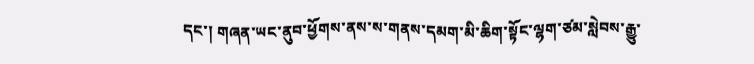དང་། གཞན་ཡང་ནུབ་ཕྱོགས་ནས་ས་གནས་དམག་མི་ཆིག་སྟོང་ལྷག་ཙམ་སླེབས་རྒྱུ་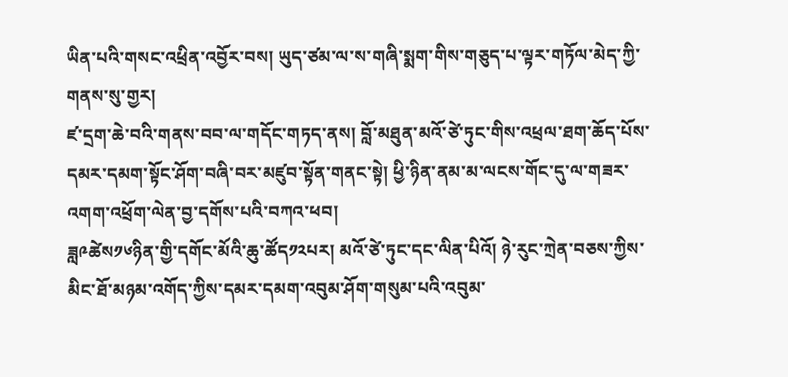ཡིན་པའི་གསང་འཕྲིན་འབྱོར་བས། ཡུད་ཙམ་ལ་ས་གཞི་སྨག་གིས་གཅུད་པ་ལྟར་གཏོལ་མེད་ཀྱི་གནས་སུ་གྱར།
ཛ་དྲག་ཆེ་བའི་གནས་བབ་ལ་གདོང་གཏད་ནས། བློ་མཐུན་མའོ་ཙེ་ཏུང་གིས་འཕྲལ་ཐག་ཆོད་པོས་དམར་དམག་སྟོང་ཤོག་བཞི་བར་མཛུབ་སྟོན་གནང་སྟེ། ཕྱི་ཉིན་ནམ་མ་ལངས་གོང་དུ་ལ་གཟར་འགག་འཕྲོག་ལེན་བྱ་དགོས་པའི་བཀའ་ཕབ།
ཟླ༩ཚེས༡༦ཉིན་གྱི་དགོང་མོའི་ཆུ་ཚོད༡༢པར། མའོ་ཙེ་ཏུང་དང་ལིན་པིའོ། ཉེ་རུང་ཀྲེན་བཅས་ཀྱིས་མིང་ཐོ་མཉམ་འགོད་ཀྱིས་དམར་དམག་འབུམ་ཤོག་གསུམ་པའི་འབུམ་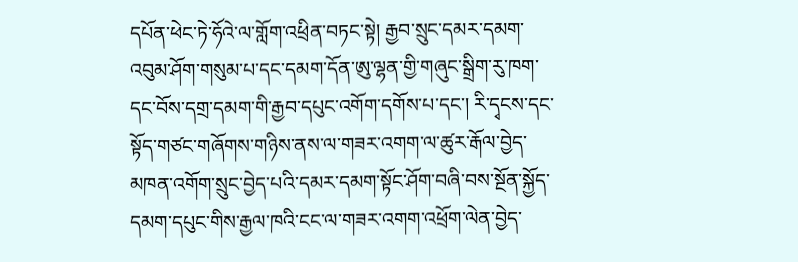དཔོན་ཕེང་ཏེ་ཧོའེ་ལ་གློག་འཕྲིན་བཏང་སྟེ། རྒྱབ་སྲུང་དམར་དམག་འབུམ་ཤོག་གསུམ་པ་དང་དམག་དོན་ཨུ་ལྷན་གྱི་གཞུང་སྒྲིག་རུ་ཁག་དང་བོས་དགྲ་དམག་གི་རྒྱབ་དཔུང་འགོག་དགོས་པ་དང་། རི་དྭངས་དང་སྟོད་གཙང་གཞོགས་གཉིས་ནས་ལ་གཟར་འགག་ལ་ཚུར་རྒོལ་བྱེད་མཁན་འགོག་སྲུང་བྱེད་པའི་དམར་དམག་སྟོང་ཤོག་བཞི་བས་སྔོན་སྐྱོད་དམག་དཔུང་གིས་རྒྱལ་ཁའི་ངང་ལ་གཟར་འགག་འཕྲོག་ལེན་བྱེད་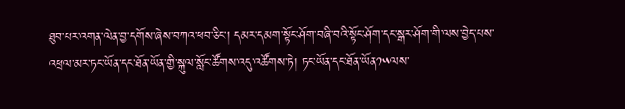ཐུབ་པར་འགན་ལེན་བྱ་དགོས་ཞེས་བཀའ་ཕབ་ཅིང་། དམར་དམག་སྟོང་ཤོག་བཞི་བའི་སྟོང་ཤོག་དང་སྒར་ཤོག་གི་ལས་བྱེད་པས་འཕྲལ་མར་ཏང་ཡོན་དང་ཐོན་ཡོན་གྱི་སྐུལ་སློང་ཚོགས་འདུ་འཚོགས་ཏེ། ཏང་ཡོན་དང་ཐོན་ཡོན༡༥ལས་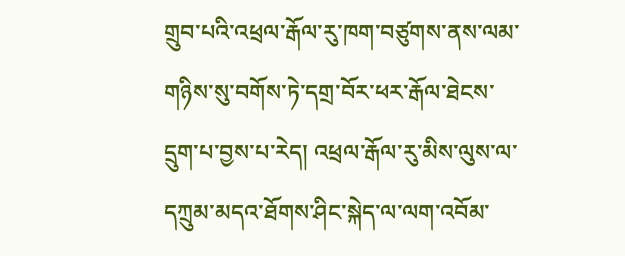གྲུབ་པའི་འཕྲལ་རྒོལ་རུ་ཁག་བཙུགས་ནས་ལམ་གཉིས་སུ་བགོས་ཏེ་དགྲ་བོར་ཕར་རྒོལ་ཐེངས་དྲུག་པ་བྱས་པ་རེད། འཕྲལ་རྒོལ་རུ་མིས་ལུས་ལ་དཀྲུམ་མདའ་ཐོགས་ཤིང་སྐེད་ལ་ལག་འབོམ་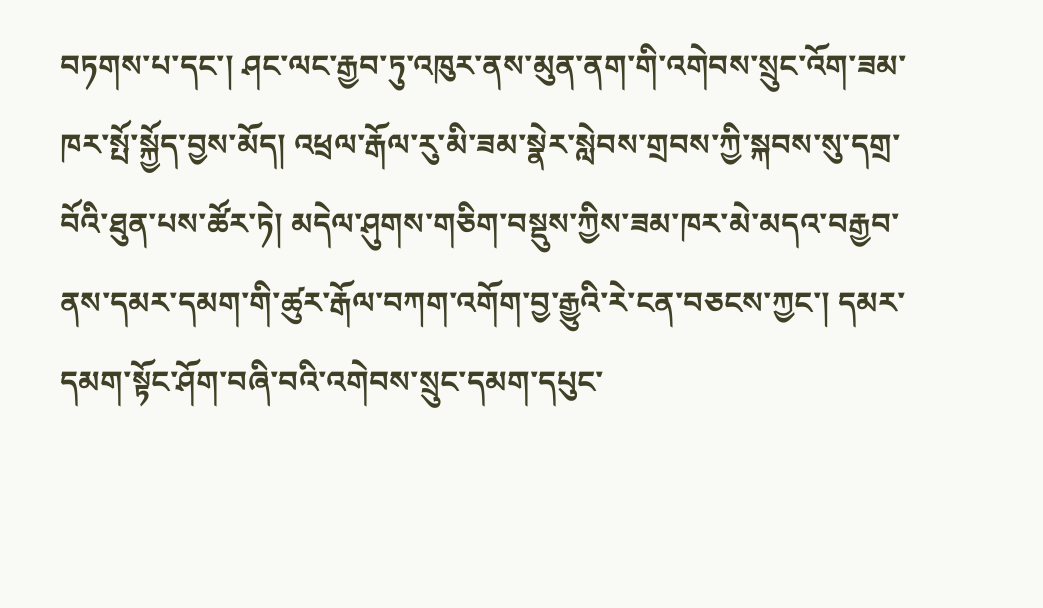བཏགས་པ་དང་། ཤང་ལང་རྒྱབ་ཏུ་འཁུར་ནས་མུན་ནག་གི་འགེབས་སྲུང་འོག་ཟམ་ཁར་སྤོ་སྐྱོད་བྱས་མོད། འཕྲལ་རྒོལ་རུ་མི་ཟམ་སྣེར་སླེབས་གྲབས་ཀྱི་སྐབས་སུ་དགྲ་བོའི་ཐུན་པས་ཚོར་ཏེ། མདེལ་ཤུགས་གཅིག་བསྡུས་ཀྱིས་ཟམ་ཁར་མེ་མདའ་བརྒྱབ་ནས་དམར་དམག་གི་ཚུར་རྒོལ་བཀག་འགོག་བྱ་རྒྱུའི་རེ་ངན་བཅངས་ཀྱང་། དམར་དམག་སྟོང་ཤོག་བཞི་བའི་འགེབས་སྲུང་དམག་དཔུང་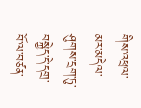གིས་འཕྲལ་མར་མདེལ་ཤུགས་དྲག་ཏུ་བསྐྱེད་དེ་དགྲ་བོ་ལ་བཙན་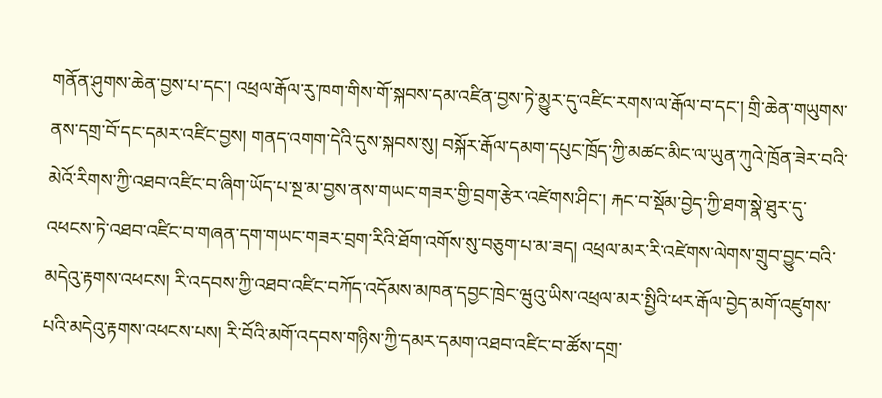གནོན་ཤུགས་ཆེན་བྱས་པ་དང་། འཕྲལ་རྒོལ་རུ་ཁག་གིས་གོ་སྐབས་དམ་འཛིན་བྱས་ཏེ་མྱུར་དུ་འཛིང་རགས་ལ་རྒོལ་བ་དང་། གྲི་ཆེན་གཡུགས་ནས་དགྲ་བོ་དང་དམར་འཛིང་བྱས། གནད་འགག་དེའི་དུས་སྐབས་སུ། བསྐོར་རྒོལ་དམག་དཔུང་ཁྲོད་ཀྱི་མཚང་མིང་ལ་ཡུན་ཀུའེ་ཁྲོན་ཟེར་བའི་མེའོ་རིགས་ཀྱི་འཐབ་འཛིང་བ་ཞིག་ཡོད་པ་སྔ་མ་བྱས་ནས་གཡང་གཟར་གྱི་བྲག་རྩེར་འཛེགས་ཤིང་། རྐང་བ་སྡོམ་བྱེད་ཀྱི་ཐག་སྣེ་ཐུར་དུ་འཕངས་ཏེ་འཐབ་འཛིང་བ་གཞན་དག་གཡང་གཟར་བྲག་རིའི་ཐོག་འགོས་སུ་བཅུག་པ་མ་ཟད། འཕྲལ་མར་རི་འཛེགས་ལེགས་གྲུབ་བྱུང་བའི་མདེའུ་རྟགས་འཕངས། རི་འདབས་ཀྱི་འཐབ་འཛིང་བཀོད་འདོམས་མཁན་དབྱང་ཁྲེང་ཝུའུ་ཡིས་འཕྲལ་མར་སྤྱིའི་ཕར་རྒོལ་བྱེད་མགོ་འཛུགས་པའི་མདེའུ་རྟགས་འཕངས་པས། རི་བོའི་མགོ་འདབས་གཉིས་ཀྱི་དམར་དམག་འཐབ་འཛིང་བ་ཚོས་དགྲ་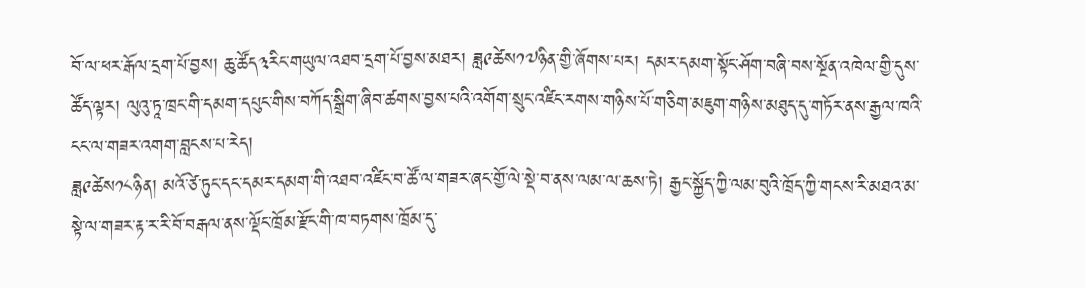བོ་ལ་ཕར་རྒོལ་དྲག་པོ་བྱས། ཆུ་ཚོད༣རིང་གཡུལ་འཐབ་དྲག་པོ་བྱས་མཐར། ཟླ༩ཚེས༡༧ཉིན་གྱི་ཞོགས་པར། དམར་དམག་སྟོང་ཤོག་བཞི་བས་སྔོན་འཁེལ་གྱི་དུས་ཚོད་ལྟར། ལུའུ་ཏཱ་ཁྲང་གི་དམག་དཔུང་གིས་བཀོད་སྒྲིག་ཞིབ་ཚགས་བྱས་པའི་འགོག་སྲུང་འཛིང་རགས་གཉིས་པོ་གཅིག་མཇུག་གཉིས་མཐུད་དུ་གཏོར་ནས་རྒྱལ་ཁའི་ངང་ལ་གཟར་འགག་བླངས་པ་རེད།
ཟླ༩ཚེས༡༨ཉིན། མའོ་ཙེ་ཏུང་དང་དམར་དམག་གི་འཐབ་འཛིང་བ་ཚོ་ལ་གཟར་ཞང་གྱོ་ལེ་སྡེ་བ་ནས་ལམ་ལ་ཆས་ཏེ། རྒྱང་སྐྱོད་ཀྱི་ལམ་བུའི་ཁྲོད་ཀྱི་གངས་རི་མཐའ་མ་སྟེ་ལ་གཟར་རྟ་ར་རི་བོ་བརྒལ་ནས་ལྡོང་ཁྲོམ་རྫོང་གི་ཁ་བཏགས་ཁྲོམ་དུ་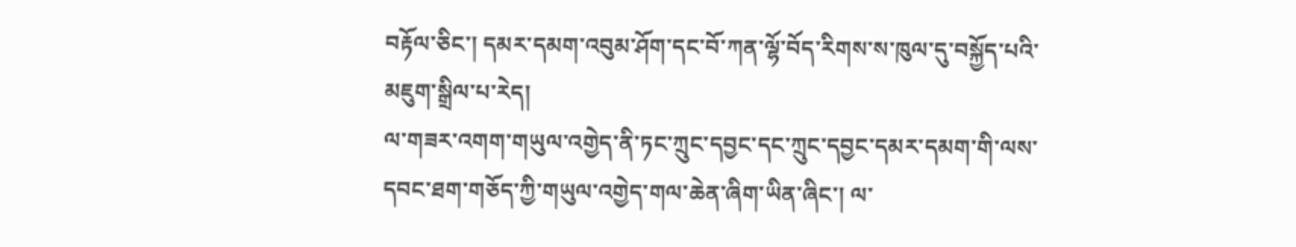བརྟོལ་ཅིང་། དམར་དམག་འབུམ་ཤོག་དང་བོ་ཀན་ལྷོ་བོད་རིགས་ས་ཁུལ་དུ་བསྐྱོད་པའི་མཇུག་སྒྲིལ་པ་རེད།
ལ་གཟར་འགག་གཡུལ་འགྱེད་ནི་ཏང་ཀྲུང་དབྱང་དང་ཀྲུང་དབྱང་དམར་དམག་གི་ལས་དབང་ཐག་གཅོད་ཀྱི་གཡུལ་འགྱེད་གལ་ཆེན་ཞིག་ཡིན་ཞིང་། ལ་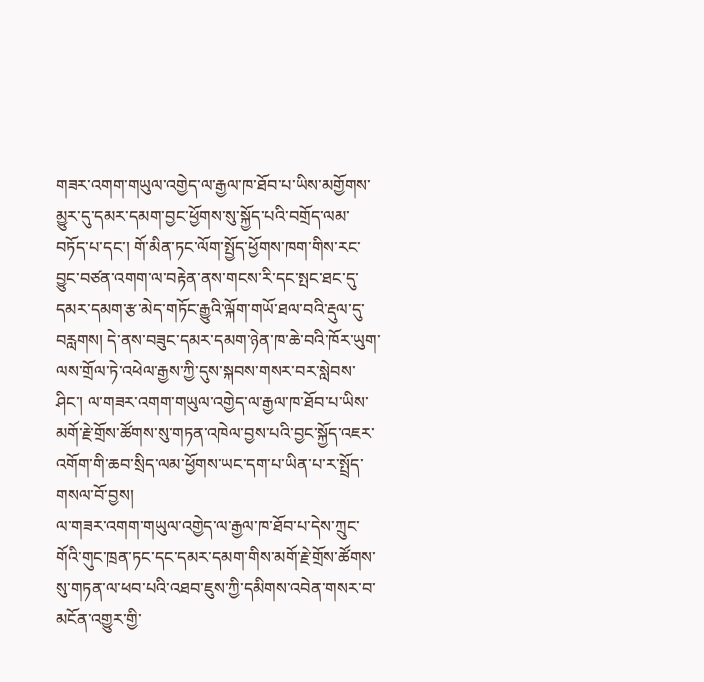གཟར་འགག་གཡུལ་འགྱེད་ལ་རྒྱལ་ཁ་ཐོབ་པ་ཡིས་མགྱོགས་མྱུར་དུ་དམར་དམག་བྱང་ཕྱོགས་སུ་སྐྱོད་པའི་བགྲོད་ལམ་བཏོད་པ་དང་། གོ་མིན་ཏང་ལོག་སྤྱོད་ཕྱོགས་ཁག་གིས་རང་བྱུང་བཙན་འགག་ལ་བརྟེན་ནས་གངས་རི་དང་སྤང་ཐང་དུ་དམར་དམག་རྩ་མེད་གཏོང་རྒྱུའི་ལྐོག་གཡོ་ཐལ་བའི་རྡུལ་དུ་བརླགས། དེ་ནས་བཟུང་དམར་དམག་ཉེན་ཁ་ཆེ་བའི་ཁོར་ཡུག་ལས་གྲོལ་ཏེ་འཕེལ་རྒྱས་ཀྱི་དུས་སྐབས་གསར་བར་སླེབས་ཤིང་། ལ་གཟར་འགག་གཡུལ་འགྱེད་ལ་རྒྱལ་ཁ་ཐོབ་པ་ཡིས་མགོ་རྗེ་གྲོས་ཚོགས་སུ་གཏན་འཁེལ་བྱས་པའི་བྱང་སྐྱོད་འཇར་འགོག་གི་ཆབ་སྲིད་ལམ་ཕྱོགས་ཡང་དག་པ་ཡིན་པ་ར་སྤྲོད་གསལ་བོ་བྱས།
ལ་གཟར་འགག་གཡུལ་འགྱེད་ལ་རྒྱལ་ཁ་ཐོབ་པ་དེས་ཀྲུང་གོའི་གུང་ཁྲན་ཏང་དང་དམར་དམག་གིས་མགོ་རྗེ་གྲོས་ཚོགས་སུ་གཏན་ལ་ཕབ་པའི་འཐབ་ཇུས་ཀྱི་དམིགས་འབེན་གསར་བ་མངོན་འགྱུར་གྱི་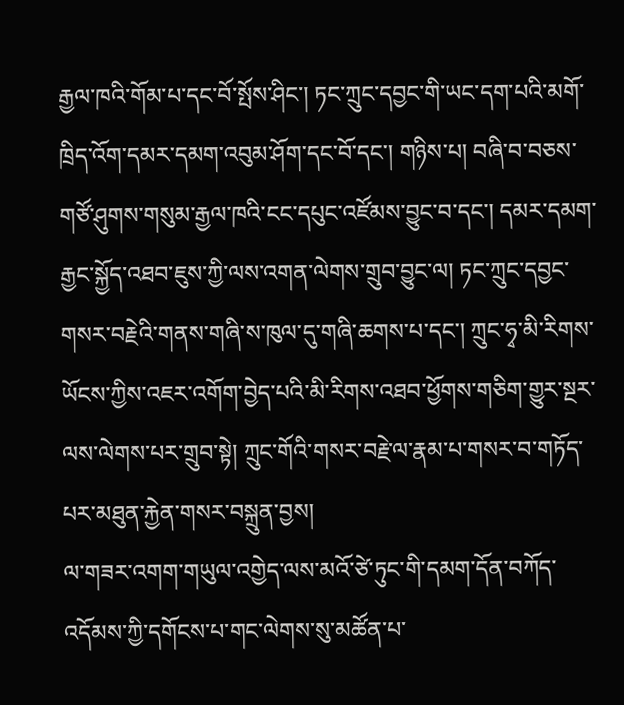རྒྱལ་ཁའི་གོམ་པ་དང་བོ་སྤོས་ཤིང་། ཏང་ཀྲུང་དབྱང་གི་ཡང་དག་པའི་མགོ་ཁྲིད་འོག་དམར་དམག་འབུམ་ཤོག་དང་བོ་དང་། གཉིས་པ། བཞི་བ་བཅས་གཙོ་ཤུགས་གསུམ་རྒྱལ་ཁའི་ངང་དཔུང་འཛོམས་བྱུང་བ་དང་། དམར་དམག་རྒྱང་སྐྱོད་འཐབ་ཇུས་ཀྱི་ལས་འགན་ལེགས་གྲུབ་བྱུང་ལ། ཏང་ཀྲུང་དབྱང་གསར་བརྗེའི་གནས་གཞི་ས་ཁུལ་དུ་གཞི་ཆགས་པ་དང་། ཀྲུང་ཧྭ་མི་རིགས་ཡོངས་ཀྱིས་འཇར་འགོག་བྱེད་པའི་མི་རིགས་འཐབ་ཕྱོགས་གཅིག་གྱུར་སྔར་ལས་ལེགས་པར་གྲུབ་སྟེ། ཀྲུང་གོའི་གསར་བརྗེ་ལ་རྣམ་པ་གསར་བ་གཏོད་པར་མཐུན་རྐྱེན་གསར་བསྐྲུན་བྱས།
ལ་གཟར་འགག་གཡུལ་འགྱེད་ལས་མའོ་ཙེ་ཏུང་གི་དམག་དོན་བཀོད་འདོམས་ཀྱི་དགོངས་པ་གང་ལེགས་སུ་མཚོན་པ་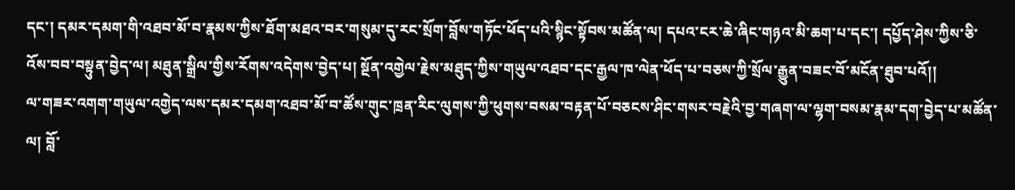དང་། དམར་དམག་གི་འཐབ་མོ་བ་རྣམས་ཀྱིས་ཐོག་མཐའ་བར་གསུམ་དུ་རང་སྲོག་བློས་གཏོང་ཕོད་པའི་སྙིང་སྟོབས་མཚོན་ལ། དཔའ་ངར་ཆེ་ཞིང་གཉའ་མི་ཆག་པ་དང་། དཔྱོད་ཤེས་ཀྱིས་ཅི་འོས་བབ་བསྟུན་བྱེད་ལ། མཐུན་སྒྲིལ་གྱིས་རོགས་འདེགས་བྱེད་པ། སྔོན་འགྱེལ་རྗེས་མཐུད་ཀྱིས་གཡུལ་འཐབ་དང་རྒྱལ་ཁ་ལེན་ཕོད་པ་བཅས་ཀྱི་སྲོལ་རྒྱུན་བཟང་བོ་མངོན་ཐུབ་པའོ།།
ལ་གཟར་འགག་གཡུལ་འགྱེད་ལས་དམར་དམག་འཐབ་མོ་བ་ཚོས་གུང་ཁྲན་རིང་ལུགས་ཀྱི་ཕུགས་བསམ་བརྟན་པོ་བཅངས་ཤིང་གསར་བརྗེའི་བྱ་གཞག་ལ་ལྷག་བསམ་རྣམ་དག་བྱེད་པ་མཚོན་ལ། བློ་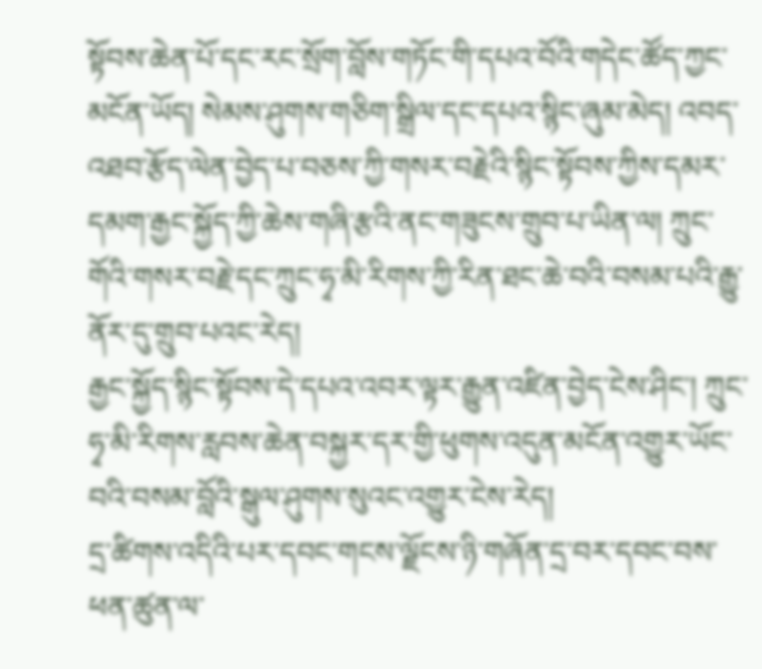སྟོབས་ཆེན་པོ་དང་རང་སྲོག་བློས་གཏོང་གི་དཔའ་བོའི་གདེང་ཚོད་ཀྱང་མངོན་ཡོད། སེམས་ཤུགས་གཅིག་སྒྲིལ་དང་དཔའ་སྙིང་ཞུམ་མེད། འབད་འཐབ་རྩོད་ལེན་བྱེད་པ་བཅས་ཀྱི་གསར་བརྗེའི་སྙིང་སྟོབས་ཀྱིས་དམར་དམག་རྒྱང་སྐྱོད་ཀྱི་ཆེས་གཞི་རྩའི་ནང་གཟུངས་གྲུབ་པ་ཡིན་ལ། ཀྲུང་གོའི་གསར་བརྗེ་དང་ཀྲུང་ཧྭ་མི་རིགས་ཀྱི་རིན་ཐང་ཆེ་བའི་བསམ་པའི་རྒྱུ་ནོར་དུ་གྲུབ་པའང་རེད།
རྒྱང་སྐྱོད་སྙིང་སྟོབས་དེ་དཔའ་འབར་ལྟར་རྒྱུན་འཛིན་བྱེད་ངེས་ཤིང་། ཀྲུང་ཧྭ་མི་རིགས་རླབས་ཆེན་བསྐྱར་དར་གྱི་ཕུགས་འདུན་མངོན་འགྱུར་ཡོང་བའི་བསམ་བློའི་སྒུལ་ཤུགས་སུའང་འགྱུར་ངེས་རེད།
དྲ་ཚིགས་འདིའི་པར་དབང་གངས་ལྗོངས་ཉི་གཞོན་དྲ་བར་དབང་བས་ཕན་ཚུན་ལ་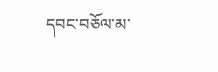དབང་བཅོལ་མ་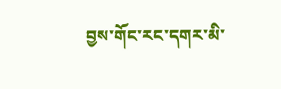བྱས་གོང་རང་དགར་མི་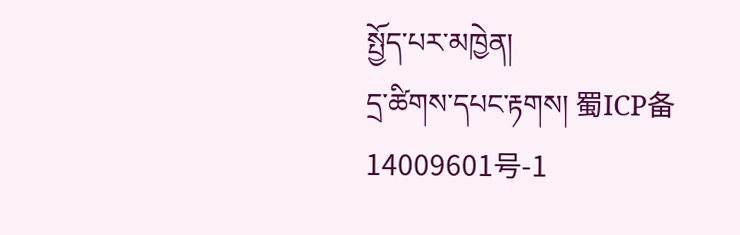སྤྱོད་པར་མཁྱེན།
དྲ་ཚིགས་དཔང་རྟགས། 蜀ICP备14009601号-1